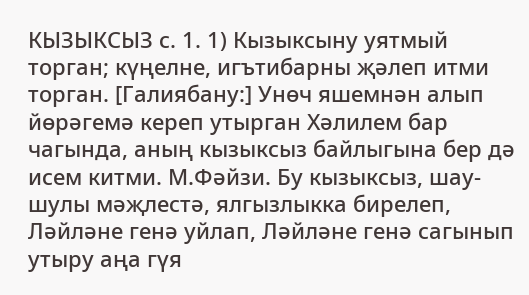КЫЗЫКСЫЗ с. 1. 1) Кызыксыну уятмый торган; күңелне, игътибарны җәлеп итми торган. [Галиябану:] Унөч яшемнән алып йөрәгемә кереп утырган Хәлилем бар чагында, аның кызыксыз байлыгына бер дә исем китми. М.Фәйзи. Бу кызыксыз, шау-шулы мәҗлестә, ялгызлыкка бирелеп, Ләйләне генә уйлап, Ләйләне генә сагынып утыру аңа гүя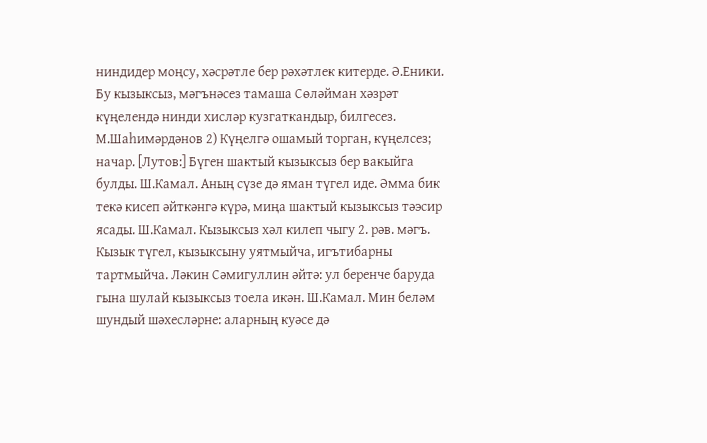ниндидер моңсу, хәсрәтле бер рәхәтлек китерде. Ә.Еники. Бу кызыксыз, мәгънәсез тамаша Сөләйман хәзрәт күңелендә нинди хисләр кузгаткандыр, билгесез. М.Шаһимәрдәнов 2) Күңелгә ошамый торган, күңелсез; начар. [Лутов:] Бүген шактый кызыксыз бер вакыйга булды. Ш.Камал. Аның сүзе дә яман түгел иде. Әмма бик текә кисеп әйткәнгә күрә, миңа шактый кызыксыз тәэсир ясады. Ш.Камал. Кызыксыз хәл килеп чыгу 2. рәв. мәгъ. Кызык түгел, кызыксыну уятмыйча, игътибарны тартмыйча. Ләкин Сәмигуллин әйтә: ул беренче баруда гына шулай кызыксыз тоела икән. Ш.Камал. Мин беләм шундый шәхесләрне: аларның куәсе дә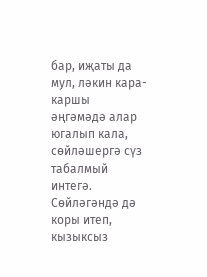бар, иҗаты да мул, ләкин кара-каршы әңгәмәдә алар югалып кала, сөйләшергә сүз табалмый интегә. Сөйләгәндә дә коры итеп, кызыксыз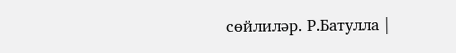сөйлиләр. Р.Батулла |